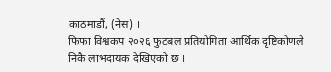काठमाडौं, (नेस) ।
फिफा विश्वकप २०२६ फुटबल प्रतियोगिता आर्थिक दृष्टिकोणले निकै लाभदायक देखिएको छ ।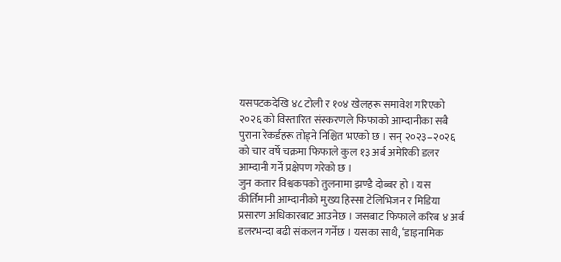यसपटकदेखि ४८ टोली र १०४ खेलहरू समावेश गरिएको २०२६ को विस्तारित संस्करणले फिफाको आम्दानीका सबै पुराना रेकर्डहरू तोड्ने निश्चित भएको छ । सन् २०२३–२०२६ को चार वर्षे चक्रमा फिफाले कुल १३ अर्ब अमेरिकी डलर आम्दानी गर्ने प्रक्षेपण गरेको छ ।
जुन कतार विश्वकपको तुलनामा झण्डै दोब्बर हो । यस कीर्तिमानी आम्दानीको मुख्य हिस्सा टेलिभिजन र मिडिया प्रसारण अधिकारबाट आउनेछ । जसबाट फिफाले करिब ४ अर्ब डलरभन्दा बढी संकलन गर्नेछ । यसका साथै, ‘डाइनामिक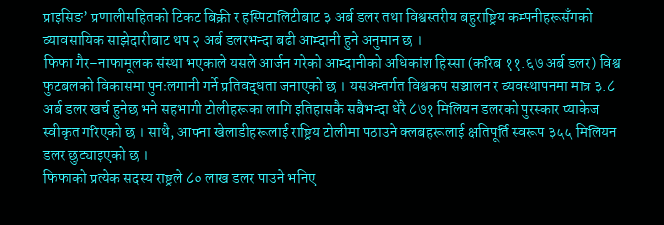प्राइसिङ’ प्रणालीसहितको टिकट बिक्री र हस्पिटालिटीबाट ३ अर्ब डलर तथा विश्वस्तरीय बहुराष्ट्रिय कम्पनीहरूसँगको व्यावसायिक साझेदारीबाट थप २ अर्ब डलरभन्दा बढी आम्दानी हुने अनुमान छ ।
फिफा गैर–नाफामूलक संस्था भएकाले यसले आर्जन गरेको आम्दानीको अधिकांश हिस्सा (करिब ११.६७ अर्ब डलर) विश्व फुटबलको विकासमा पुनःलगानी गर्ने प्रतिवद्धता जनाएको छ । यसअन्तर्गत विश्वकप सञ्चालन र व्यवस्थापनमा मात्र ३.८ अर्ब डलर खर्च हुनेछ भने सहभागी टोलीहरूका लागि इतिहासकै सबैभन्दा धेरै ८७१ मिलियन डलरको पुरस्कार प्याकेज स्वीकृत गरिएको छ । साथै, आफ्ना खेलाडीहरूलाई राष्ट्रिय टोलीमा पठाउने क्लबहरूलाई क्षतिपूर्ति स्वरूप ३५५ मिलियन डलर छुट्याइएको छ ।
फिफाको प्रत्येक सदस्य राष्ट्रले ८० लाख डलर पाउने भनिए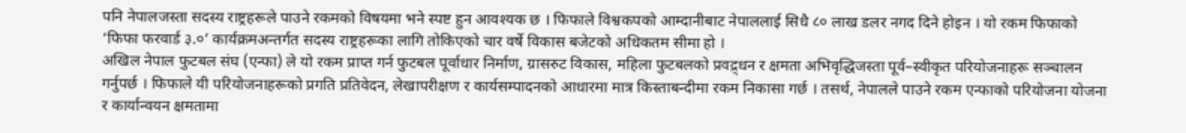पनि नेपालजस्ता सदस्य राष्ट्रहरूले पाउने रकमको विषयमा भने स्पष्ट हुन आवश्यक छ । फिफाले विश्वकपको आम्दानीबाट नेपाललाई सिधै ८० लाख डलर नगद दिने होइन । यो रकम फिफाको ‘फिफा फरवार्ड ३.०’ कार्यक्रमअन्तर्गत सदस्य राष्ट्रहरूका लागि तोकिएको चार वर्षे विकास बजेटको अधिकतम सीमा हो ।
अखिल नेपाल फुटबल संघ (एन्फा) ले यो रकम प्राप्त गर्न फुटबल पूर्वाधार निर्माण, ग्रासरुट विकास, महिला फुटबलको प्रवद्र्धन र क्षमता अभिवृद्धिजस्ता पूर्व–स्वीकृत परियोजनाहरू सञ्चालन गर्नुपर्छ । फिफाले यी परियोजनाहरूको प्रगति प्रतिवेदन, लेखापरीक्षण र कार्यसम्पादनको आधारमा मात्र किस्ताबन्दीमा रकम निकासा गर्छ । तसर्थ, नेपालले पाउने रकम एन्फाको परियोजना योजना र कार्यान्वयन क्षमतामा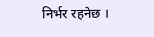निर्भर रहनेछ ।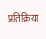प्रतिक्रिया